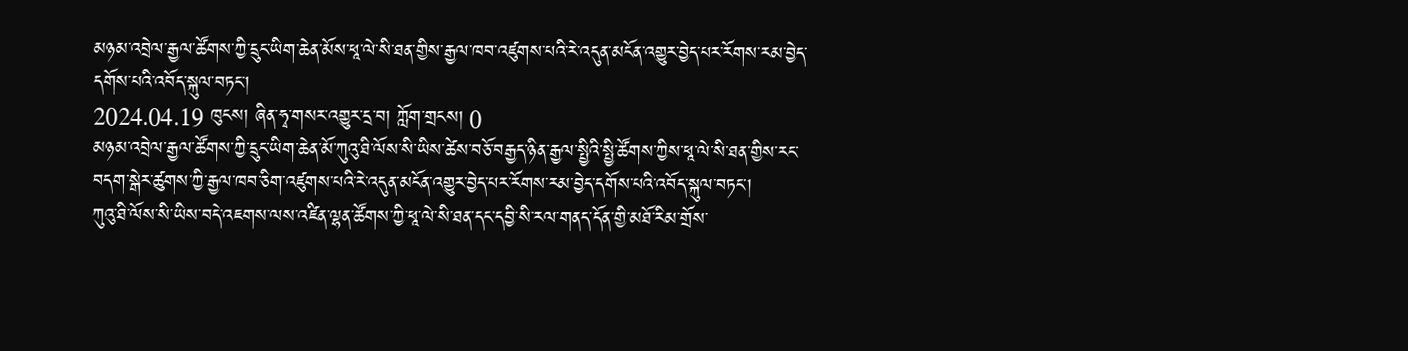མཉམ་འབྲེལ་རྒྱལ་ཚོགས་ཀྱི་དྲུང་ཡིག་ཆེན་མོས་ཕཱ་ལེ་སི་ཐན་གྱིས་རྒྱལ་ཁབ་འཛུགས་པའི་རེ་འདུན་མངོན་འགྱུར་བྱེད་པར་རོགས་རམ་བྱེད་དགོས་པའི་འབོད་སྐུལ་བཏང་།
2024.04.19 ཁུངས། ཞིན་ཧྭ་གསར་འགྱུར་དྲ་བ། ཀློག་གྲངས། 0
མཉམ་འབྲེལ་རྒྱལ་ཚོགས་ཀྱི་དྲུང་ཡིག་ཆེན་མོ་ཀུའུ་ཐི་ལོས་སི་ཡིས་ཚེས་བཅོ་བརྒྱད་ཉིན་རྒྱལ་སྤྱིའི་སྤྱི་ཚོགས་ཀྱིས་ཕཱ་ལེ་སི་ཐན་གྱིས་རང་བདག་སྒེར་ཚུགས་ཀྱི་རྒྱལ་ཁབ་ཅིག་འཛུགས་པའི་རེ་འདུན་མངོན་འགྱུར་བྱེད་པར་རོགས་རམ་བྱེད་དགོས་པའི་འབོད་སྐུལ་བཏང་།
ཀུའུ་ཐི་ལོས་སི་ཡིས་བདེ་འཇགས་ལས་འཛིན་ལྷན་ཚོགས་ཀྱི་ཕཱ་ལེ་སི་ཐན་དང་དབྱི་སི་རལ་གནད་དོན་གྱི་མཐོ་རིམ་གྲོས་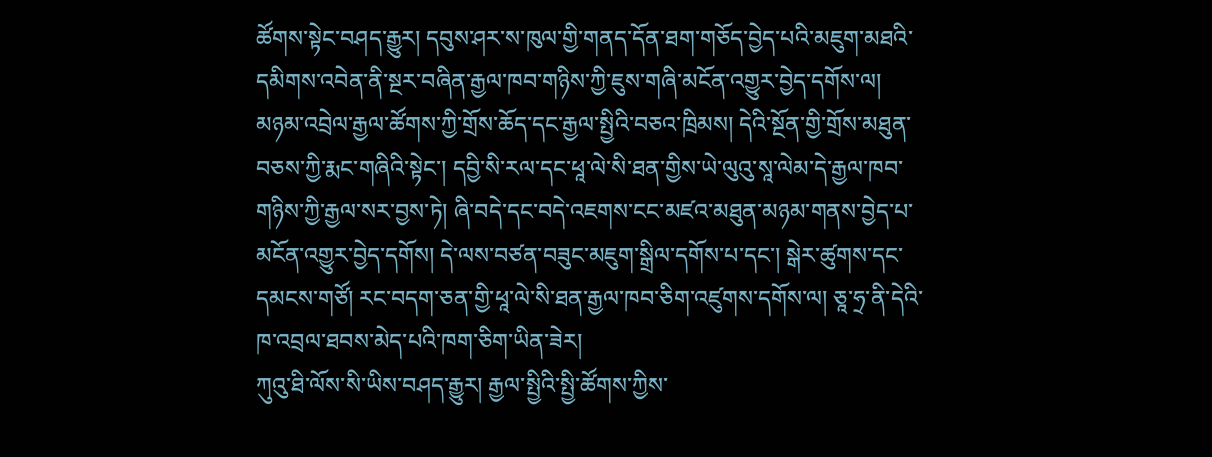ཚོགས་སྟེང་བཤད་རྒྱུར། དབུས་ཤར་ས་ཁུལ་གྱི་གནད་དོན་ཐག་གཅོད་བྱེད་པའི་མཇུག་མཐའི་དམིགས་འབེན་ནི་སྔར་བཞིན་རྒྱལ་ཁབ་གཉིས་ཀྱི་ཇུས་གཞི་མངོན་འགྱུར་བྱེད་དགོས་ལ། མཉམ་འབྲེལ་རྒྱལ་ཚོགས་ཀྱི་གྲོས་ཆོད་དང་རྒྱལ་སྤྱིའི་བཅའ་ཁྲིམས། དེའི་སྔོན་གྱི་གྲོས་མཐུན་བཅས་ཀྱི་རྨང་གཞིའི་སྟེང་། དབྱི་སི་རལ་དང་ཕཱ་ལེ་སི་ཐན་གྱིས་ཡེ་ལུའུ་སཱ་ལེམ་དེ་རྒྱལ་ཁབ་གཉིས་ཀྱི་རྒྱལ་སར་བྱས་ཏེ། ཞི་བདེ་དང་བདེ་འཇགས་ངང་མཛའ་མཐུན་མཉམ་གནས་བྱེད་པ་མངོན་འགྱུར་བྱེད་དགོས། དེ་ལས་བཙན་བཟུང་མཇུག་སྒྲིལ་དགོས་པ་དང་། སྒེར་ཚུགས་དང་དམངས་གཙོ། རང་བདག་ཅན་གྱི་ཕཱ་ལེ་སི་ཐན་རྒྱལ་ཁབ་ཅིག་འཛུགས་དགོས་ལ། ཅཱ་ཧྲ་ནི་དེའི་ཁ་འབྲལ་ཐབས་མེད་པའི་ཁག་ཅིག་ཡིན་ཟེར།
ཀུའུ་ཐི་ལོས་སི་ཡིས་བཤད་རྒྱུར། རྒྱལ་སྤྱིའི་སྤྱི་ཚོགས་ཀྱིས་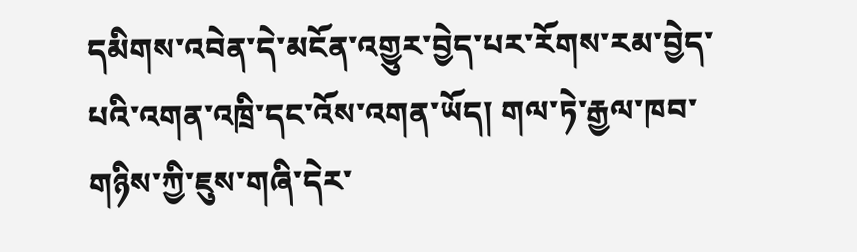དམིགས་འབེན་དེ་མངོན་འགྱུར་བྱེད་པར་རོགས་རམ་བྱེད་པའི་འགན་འཁྲི་དང་འོས་འགན་ཡོད། གལ་ཏེ་རྒྱལ་ཁབ་གཉིས་ཀྱི་ཇུས་གཞི་དེར་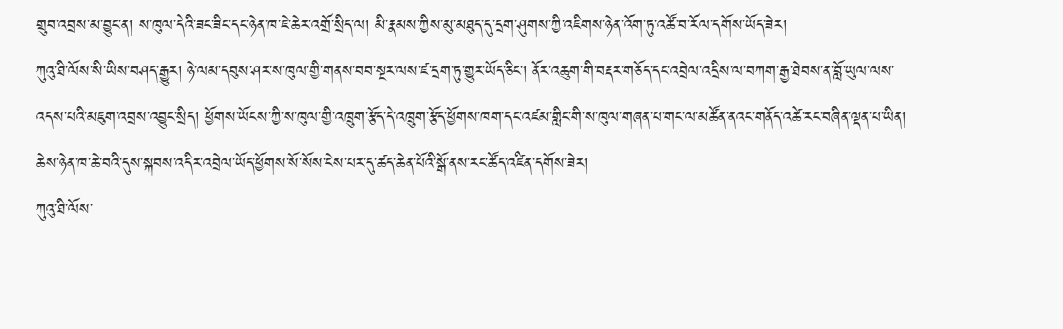གྲུབ་འབྲས་མ་བྱུང་ན། ས་ཁུལ་དེའི་ཟང་ཟིང་དང་ཉེན་ཁ་ཇེ་ཆེར་འགྲོ་སྲིད་ལ། མི་རྣམས་ཀྱིས་མུ་མཐུད་དུ་དྲག་ཤུགས་ཀྱི་འཇིགས་ཉེན་འོག་ཏུ་འཚོ་བ་རོལ་དགོས་ཡོད་ཟེར།
ཀུའུ་ཐི་ལོས་སི་ཡིས་བཤད་རྒྱུར། ཉེ་ལམ་དབུས་ཤར་ས་ཁུལ་གྱི་གནས་བབ་སྔར་ལས་ཛ་དྲག་ཏུ་གྱུར་ཡོད་ཅིང་། ནོར་འཆུག་གི་བརྡར་གཅོད་དང་འབྲེལ་འདྲིས་ལ་བཀག་རྒྱ་ཐེབས་ན་བློ་ཡུལ་ལས་འདས་པའི་མཇུག་འབྲས་འབྱུང་སྲིད། ཕྱོགས་ཡོངས་ཀྱི་ས་ཁུལ་གྱི་འཁྲུག་རྩོད་དེ་འཁྲུག་རྩོད་ཕྱོགས་ཁག་དང་འཛམ་གླིང་གི་ས་ཁུལ་གཞན་པ་གང་ལ་མཚོན་ནའང་གནོད་འཚེ་རང་བཞིན་ལྡན་པ་ཡིན། ཆེས་ཉེན་ཁ་ཆེ་བའི་དུས་སྐབས་འདིར་འབྲེལ་ཡོད་ཕྱོགས་སོ་སོས་ངེས་པར་དུ་ཚད་ཆེན་པོའི་སྒོ་ནས་རང་ཚོད་འཛིན་དགོས་ཟེར།
ཀུའུ་ཐི་ལོས་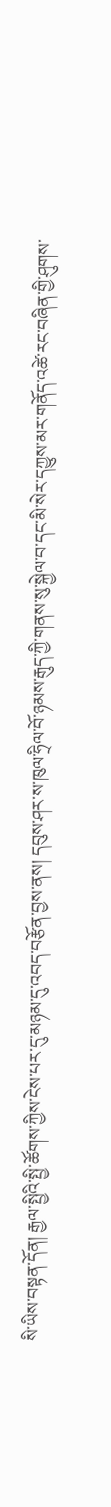སི་ཡིས་བསྟན་དོན། རྒྱལ་སྤྱིའི་སྤྱི་ཚོགས་ཀྱིས་ངེས་པར་དུ་མཉམ་དུ་འབད་བརྩོན་བྱས་ནས། དབུས་ཤར་ས་ཁུལ་ཧྲིལ་བོ་ཉམས་རྒུད་ཀྱི་གནས་སུ་སྐྱེལ་བ་དང་མི་སེར་དཀྱུས་མར་གནོད་འཚེ་རང་བཞིན་གྱི་ཤུགས་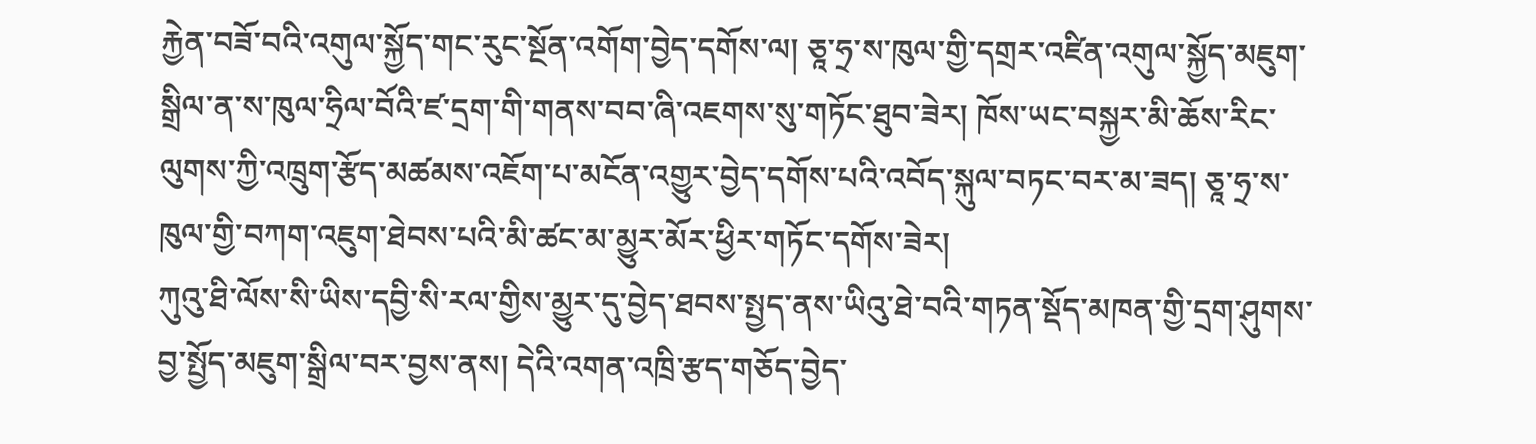རྐྱེན་བཟོ་བའི་འགུལ་སྐྱོད་གང་རུང་སྔོན་འགོག་བྱེད་དགོས་ལ། ཅཱ་ཧྲ་ས་ཁུལ་གྱི་དགྲར་འཛིན་འགུལ་སྐྱོད་མཇུག་སྒྲིལ་ན་ས་ཁུལ་ཧྲིལ་བོའི་ཛ་དྲག་གི་གནས་བབ་ཞི་འཇགས་སུ་གཏོང་ཐུབ་ཟེར། ཁོས་ཡང་བསྐྱར་མི་ཆོས་རིང་ལུགས་ཀྱི་འཁྲུག་རྩོད་མཚམས་འཇོག་པ་མངོན་འགྱུར་བྱེད་དགོས་པའི་འབོད་སྐུལ་བཏང་བར་མ་ཟད། ཅཱ་ཧྲ་ས་ཁུལ་གྱི་བཀག་འཇུག་ཐེབས་པའི་མི་ཚང་མ་མྱུར་མོར་ཕྱིར་གཏོང་དགོས་ཟེར།
ཀུའུ་ཐི་ལོས་སི་ཡིས་དབྱི་སི་རལ་གྱིས་མྱུར་དུ་བྱེད་ཐབས་སྤྱད་ནས་ཡིའུ་ཐེ་བའི་གཏན་སྡོད་མཁན་གྱི་དྲག་ཤུགས་བྱ་སྤྱོད་མཇུག་སྒྲིལ་བར་བྱས་ནས། དེའི་འགན་འཁྲི་རྩད་གཅོད་བྱེད་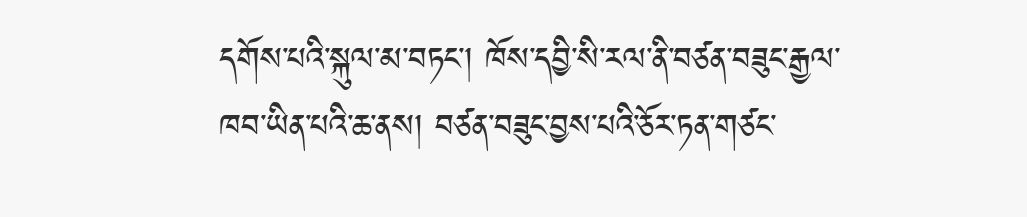དགོས་པའི་སྐུལ་མ་བཏང་། ཁོས་དབྱི་སི་རལ་ནི་བཙན་བཟུང་རྒྱལ་ཁབ་ཡིན་པའི་ཆ་ནས། བཙན་བཟུང་བྱས་པའི་ཅོར་ཏན་གཙང་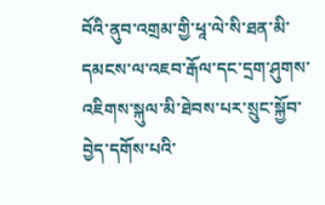བོའི་ནུབ་འགྲམ་གྱི་ཕཱ་ལེ་སི་ཐན་མི་དམངས་ལ་འཇབ་རྒོལ་དང་དྲག་ཤུགས་འཇིགས་སྐུལ་མི་ཐེབས་པར་སྲུང་སྐྱོབ་བྱེད་དགོས་པའི་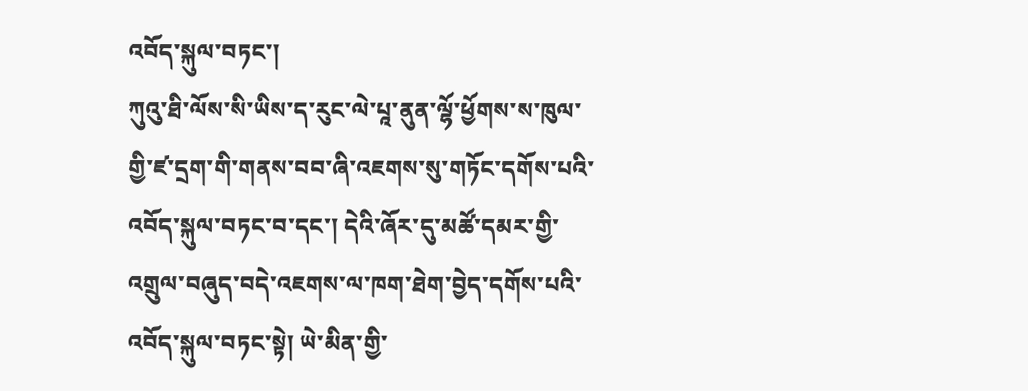འབོད་སྐུལ་བཏང་།
ཀུའུ་ཐི་ལོས་སི་ཡིས་ད་རུང་ལེ་པཱ་ནུན་ལྷོ་ཕྱོགས་ས་ཁུལ་གྱི་ཛ་དྲག་གི་གནས་བབ་ཞི་འཇགས་སུ་གཏོང་དགོས་པའི་འབོད་སྐུལ་བཏང་བ་དང་། དེའི་ཞོར་དུ་མཚོ་དམར་གྱི་འགྲུལ་བཞུད་བདེ་འཇགས་ལ་ཁག་ཐེག་བྱེད་དགོས་པའི་འབོད་སྐུལ་བཏང་སྟེ། ཡེ་མིན་གྱི་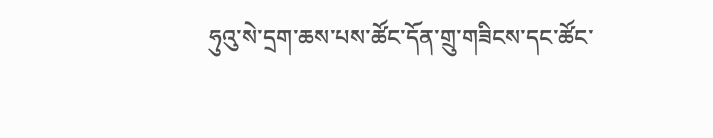ཧུའུ་སེ་དྲག་ཆས་པས་ཚོང་དོན་གྲུ་གཟིངས་དང་ཚོང་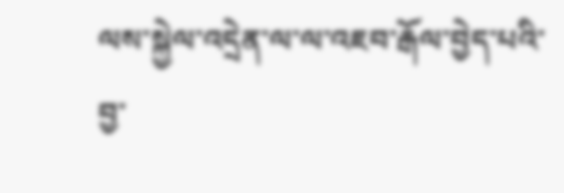ལས་སྐྱེལ་འདྲེན་ལ་ལ་འཇབ་རྒོལ་བྱེད་པའི་བྱ་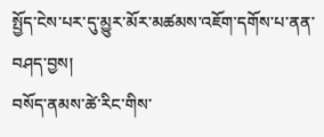སྤྱོད་ངེས་པར་དུ་མྱུར་མོར་མཚམས་འཇོག་དགོས་པ་ནན་བཤད་བྱས།
བསོད་ནམས་ཚེ་རིང་གིས་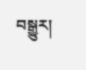བསྒྱུར།